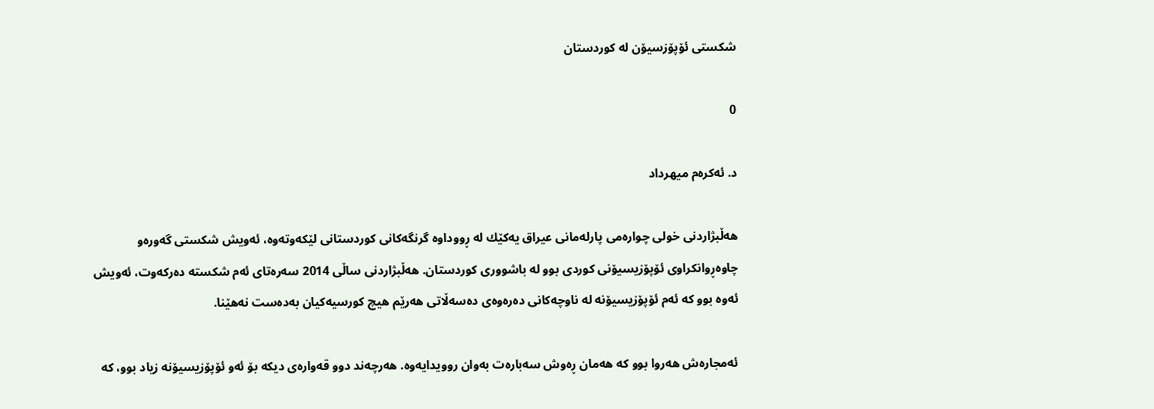شكستی ئۆپۆزسیۆن له‌ كوردستان

0

د. ئەکرەم میهرداد

هه‌ڵبژاردنی خولی چواره‌می پارله‌مانی عیراق یه‌كێك له‌ ڕووداوه‌ گرنگه‌كانی كوردستانی لێكه‌وته‌وه‌، ئه‌ویش شكستی گه‌وره‌‌و چاوه‌ڕوانكراوی ئۆپۆزیسیۆنی كوردی بوو له‌ باشووری كوردستان. هه‌ڵبژاردنی ساڵی 2014 سه‌ره‌تای ئه‌م شكسته‌ ده‌ركه‌وت، ئه‌ویش ئه‌وه‌ بوو كه‌ ئه‌م ئۆپۆزیسیۆنه‌ له‌ ناوچه‌كانی ده‌ره‌وه‌ی ده‌سه‌ڵاتی هه‌رێم هیچ كورسیه‌كیان به‌ده‌ست نه‌هێنا.

ئه‌مجاره‌ش هه‌روا بوو كه‌ هه‌مان ڕه‌وش سه‌باره‌ت به‌وان روویدایه‌وه‌. هه‌رچه‌ند دوو قه‌واره‌ی دیكه‌ بۆ ئه‌و ئۆپۆزیسیۆنه‌ زیاد بوو، كه‌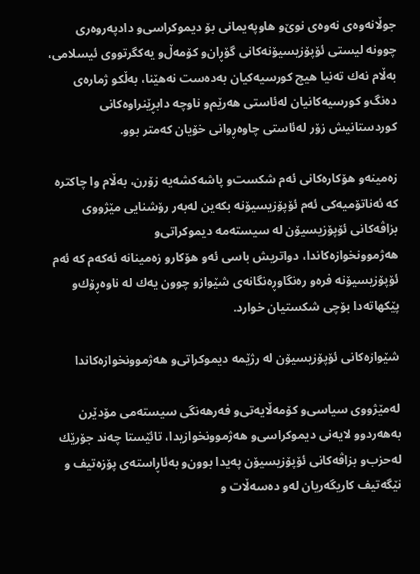جوڵانه‌وه‌ی نه‌وه‌ی نوێ‌و هاوپه‌یمانی بۆ دیموكراسی‌و دادپه‌روه‌ری چوونه‌ لیستی ئۆپۆزیسیۆنه‌كانی گۆڕان‌و كۆمه‌ڵ‌و یه‌كگرتووی ئیسلامی، به‌ڵام نه‌ك ته‌نیا هیچ كورسیه‌كیان به‌ده‌ست نه‌هێنا، به‌ڵكو ژماره‌ی ده‌نگ‌و كورسیه‌كانیان له‌ئاستی هه‌رێم‌و ناوچه‌ دابڕێنراوه‌كانی كوردستانیش زۆر له‌ئاستی چاوه‌ڕوانی خۆیان كه‌متر بوو.

زه‌مینه‌‌و هۆكاره‌كانی ئه‌م شكست‌و پاشه‌كشه‌یه‌ زۆرن، به‌ڵام وا چاكتره‌ كه‌ ئه‌ناتۆمیه‌كی ئه‌م ئۆپۆزیسیۆنه‌ بكه‌ین له‌به‌ر رۆشنایی مێژووی بزاڤه‌كانی ئۆپۆزیسیۆن له‌ سیسته‌مه‌ دیموكراتی‌و هه‌ژموونخوازه‌كاندا، ‌دواتریش باسی ئه‌و هۆكار‌و زه‌مینانه‌ ئه‌كه‌م كه‌ ئه‌م ئۆپۆزیسیۆنه‌ فره‌‌و ره‌نگاوڕه‌نگانه‌ی شێواز‌و چوون یه‌ك له‌ ناوه‌ڕۆك‌و پێكهاته‌دا بۆچی شكستیان خوارد.

شێوازه‌كانی ئۆپۆزیسیۆن له‌ رژێمه‌ دیموكراتی‌و هه‌ژموونخوازه‌كاندا

له‌مێژووی سیاسی‌و كۆمه‌ڵایه‌تی‌و فه‌رهه‌نگی سیسته‌می مۆدێرن به‌هه‌ردوو لایه‌نی دیموكراسی‌و هه‌ژموونخوازیدا، تائێستا چه‌ند جۆرێك له‌حزب‌و بزاڤه‌كانی ئۆپۆزیسیۆن په‌یدا بوون‌و به‌ئاڕاسته‌ی پۆزه‌تیف‌ و نێگه‌تیف كاریگه‌ریان له‌و ده‌سه‌ڵات‌ و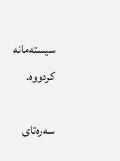سیسته‌مانه‌ كردووه‌.

سه‌ره‌تای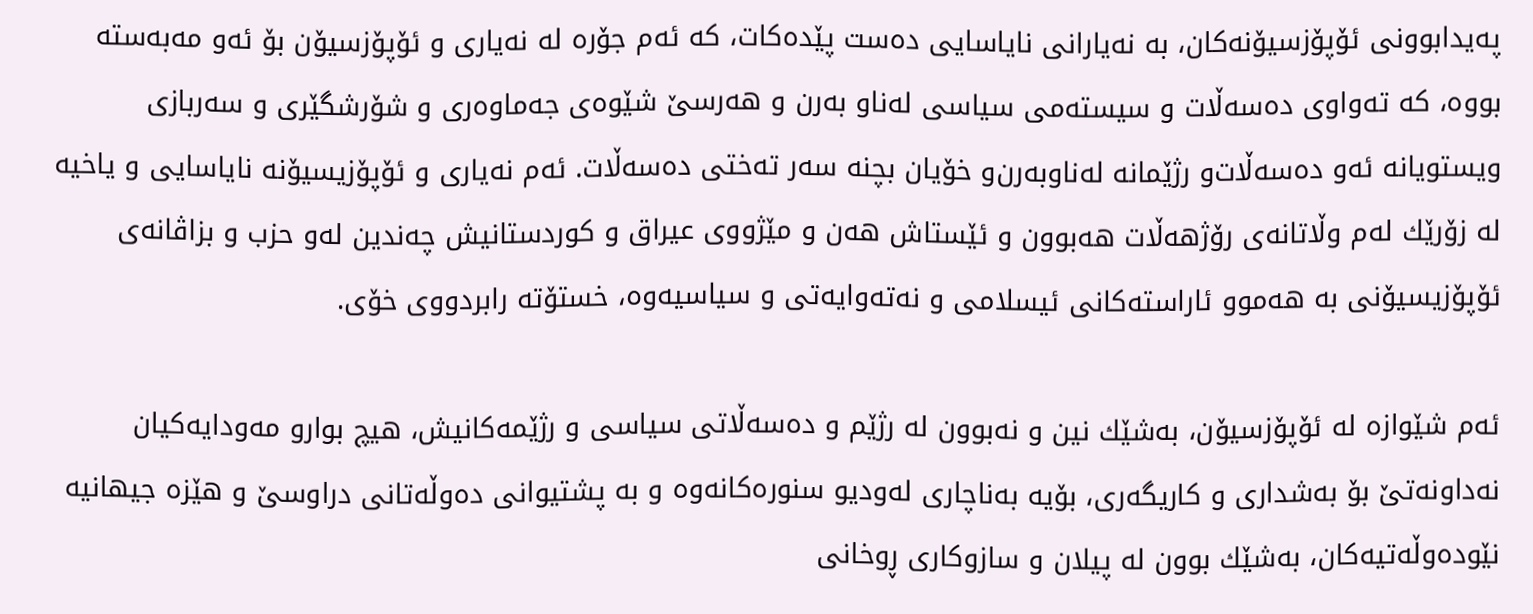په‌یدابوونی ئۆپۆزسیۆنه‌كان، به‌ نه‌یارانی نایاسایی ده‌ست پێده‌كات، كه‌ ئه‌م جۆره‌ له‌ نه‌یاری‌ و ئۆپۆزسیۆن بۆ ئه‌و مه‌به‌سته‌ بووه‌، كه‌ ته‌واوی ده‌سه‌ڵات‌ و سیسته‌می سیاسی له‌ناو به‌رن‌ و هه‌رسێ شێوه‌ی جه‌ماوه‌ری‌ و شۆرشگێری‌ و سه‌ربازی ویستویانه‌ ئه‌و ده‌سه‌ڵات‌و رژێمانه‌ له‌ناوبه‌رن‌و خۆیان بچنه‌ سه‌ر ته‌ختی ده‌سه‌ڵات. ئه‌م نه‌یاری‌ و ئۆپۆزیسیۆنه‌ نایاسایی‌ و یاخیه‌ له‌ زۆرێك له‌م وڵاتانه‌ی رۆژهه‌ڵات هه‌بوون‌ و ئێستاش هه‌ن‌ و مێژووی عیراق‌ و كوردستانیش چه‌ندین له‌و حزب‌ و بزاڤانه‌ی ئۆپۆزیسیۆنی به‌ هه‌موو ئاراسته‌كانی ئیسلامی‌ و نه‌ته‌وایه‌تی‌ و سیاسیه‌وه‌، خستۆته‌ رابردووی خۆی.

ئه‌م شێوازه‌ له‌ ئۆپۆزسیۆن، به‌شێك نین‌ و نه‌بوون له‌ رژێم‌ و ده‌سه‌ڵاتی سیاسی‌ و رژێمه‌كانیش، هیچ بوار‌و مه‌ودایه‌كیان نه‌داونه‌تێ بۆ به‌شداری‌ و كاریگه‌ری، بۆیه‌ به‌ناچاری له‌ودیو سنوره‌كانه‌وه‌‌ و به‌ پشتیوانی ده‌وڵه‌تانی دراوسێ‌ و هێزه‌ جیهانیه‌ نێوده‌وڵه‌تیه‌كان، به‌شێك بوون له‌ پیلان‌ و ساز‌وكاری ڕوخانی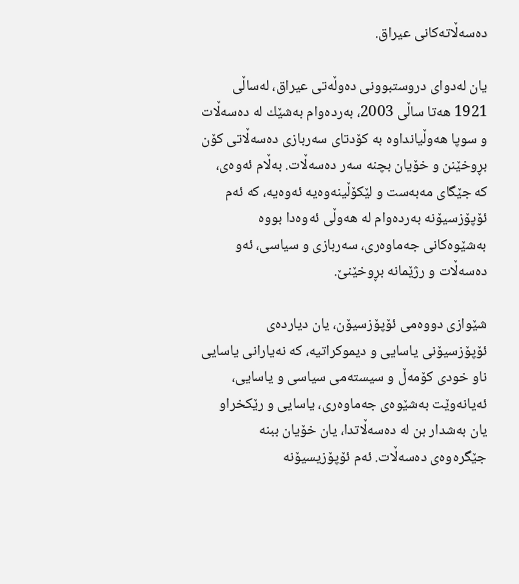ده‌سه‌ڵاته‌كانی عیراق.

یان له‌دوای دروستبوونی ده‌وڵه‌تی عیراق، له‌ساڵی 1921 هه‌تا ساڵی 2003، به‌رده‌وام به‌شێك له‌ ده‌سه‌ڵات‌ و سوپا هه‌وڵیانداوه‌ به‌ كۆدتای سه‌ربازی ده‌سه‌ڵاتی كۆن بڕوخێنن‌ و خۆیان بچنه‌ سه‌ر ده‌سه‌ڵات. به‌ڵام ئه‌وه‌ی، كه‌ جێگای مه‌به‌ست‌ و لێكۆڵینه‌وه‌یه‌ ئه‌وه‌یه‌، كه‌ ئه‌م ئۆپۆزسیۆنه‌ به‌رده‌وام له‌ هه‌وڵی ئه‌وه‌دا بووه‌ به‌شێوه‌كانی جه‌ماوه‌ری، سه‌ربازی‌ و سیاسی، ئه‌و ده‌سه‌ڵات‌ و رژێمانه‌ بڕوخێنێ.

شێوازی دووه‌می ئۆپۆزسیۆن، یان دیارده‌ی ئۆپۆزسیۆنی یاسایی‌ و دیموكراتیه‌، كه‌ نه‌یارانی یاسایی ناو خودی كۆمه‌ڵ‌ و سیسته‌می سیاسی‌ و یاسایی، ئه‌یانه‌وێت به‌شێوه‌ی جه‌ماوه‌ری‌، یاسایی‌ و رێكخراو یان به‌شدار بن له‌ ده‌سه‌ڵاتدا، یان خۆیان ببنه‌ جێگره‌وه‌ی ده‌سه‌ڵات. ئه‌م ئۆپۆزیسیۆنه‌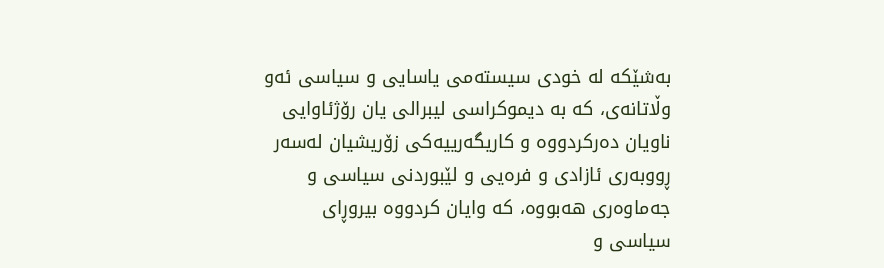به‌شێكه‌ له‌ خودی سیسته‌می یاسایی‌ و سیاسی ئه‌و وڵاتانه‌ی، كه‌ به‌ دیموكراسی لیبرالی یان رۆژئاوایی ناویان ده‌ركردووه‌‌ و كاریگه‌رییه‌كی زۆریشیان له‌سه‌ر ڕووبه‌ری ئازادی‌ و فره‌یی‌ و لێبوردنی سیاسی‌ و جه‌ماوه‌ری هه‌بووه‌، كه‌ وایان كردووه‌ بیروڕای سیاسی‌ و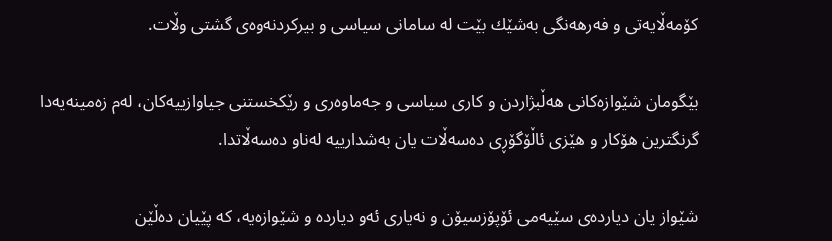كۆمه‌ڵایه‌تی‌ و فه‌رهه‌نگی به‌شێك بێت له‌ سامانی سیاسی‌ و بیركردنه‌وه‌ی گشتی وڵات.

بێگومان شێوازه‌كانی هه‌ڵبژاردن‌ و كاری سیاسی‌ و جه‌ماوه‌ری‌ و رێكخستنی جیاوازییه‌كان، له‌م زه‌مینه‌یه‌دا گرنگترین هۆكار‌ و هێزی ئاڵۆگۆڕی ده‌سه‌ڵات یان به‌شدارییه‌ له‌ناو ده‌سه‌ڵاتدا.

شێواز یان دیارده‌ی سێیه‌می ئۆپۆزسیۆن‌ و نه‌یاری ئه‌و دیارده‌‌ و شێوازه‌یه‌، كه‌ پێیان ده‌ڵێن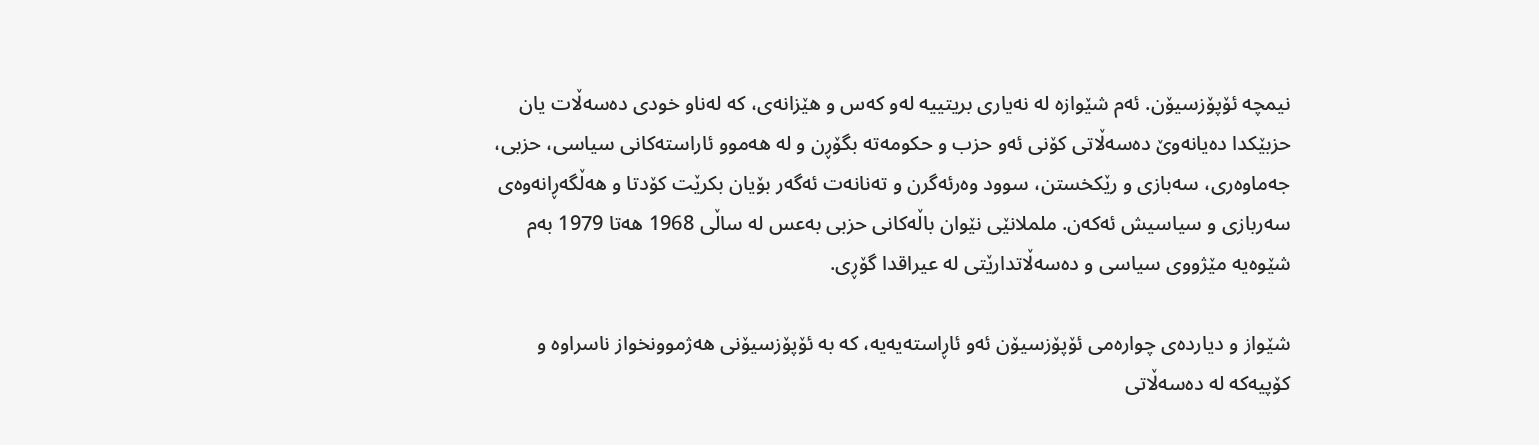نیمچه‌ ئۆپۆزسیۆن. ئه‌م شێوازه‌ له‌ نه‌یاری بریتییه‌ له‌و كه‌س‌ و هێزانه‌ی، كه‌ له‌ناو خودی ده‌سه‌ڵات یان حزبێكدا ده‌یانه‌وێ ده‌سه‌ڵاتی كۆنی ئه‌و حزب‌ و حكومه‌ته‌ بگۆڕن‌ و له‌ هه‌موو ئاراسته‌كانی سیاسی‌، حزبی‌، جه‌ماوه‌ری‌، سه‌بازی‌ و رێكخستن، سوود وه‌رئه‌گرن‌ و ته‌نانه‌ت ئه‌گه‌ر بۆیان بكرێت كۆدتا‌ و هه‌ڵگه‌ڕانه‌وه‌ی سه‌ربازی‌ و سیاسیش ئه‌كه‌ن. ململانێی نێوان باڵه‌كانی حزبی به‌عس له‌ ساڵی 1968 هه‌تا 1979 به‌م شێوه‌یه‌ مێژووی سیاسی‌ و ده‌سه‌ڵاتدارێتی له‌ عیراقدا گۆڕی.

شێواز ‌و دیارده‌ی چواره‌می ئۆپۆزسیۆن ئه‌و ئاڕاسته‌یه‌یه‌، كه‌ به‌ ئۆپۆزسیۆنی هه‌ژموونخواز ناسراوه‌‌ و كۆپیه‌كه‌ له‌ ده‌سه‌ڵاتی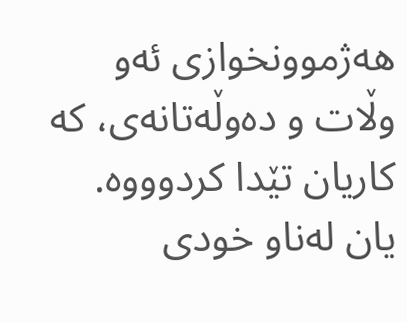هه‌ژموونخوازی ئه‌و وڵات‌ و ده‌وڵه‌تانه‌ی، كه‌ كاریان تێدا كردوووه‌. یان له‌ناو خودی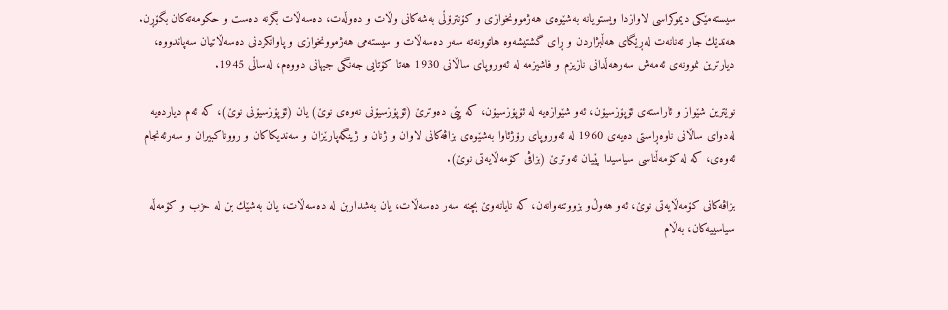سیسته‌مێكی دیموكراسی لاوازدا ویستویانه‌ به‌شێوه‌ی هه‌ژموونخوازی‌ و كۆنترۆڵی به‌شه‌كانی وڵات‌ و ده‌وڵه‌ت، ده‌سه‌ڵات بگرنه‌ ده‌ست‌ و حكومه‌ته‌كان بگۆڕن. هه‌ندێك جار ته‌نانه‌ت له‌ڕێگای هه‌ڵبژاردن‌ و ڕای گشتیشه‌وه‌ هاتوونه‌ته‌ سه‌ر ده‌سه‌ڵات‌ و سیسته‌می هه‌ژموونخوازی‌ و پاوانكردنی ده‌سه‌ڵاتیان سه‌پاندووه‌، دیارترین نموونه‌ی ئه‌مه‌ش سه‌رهه‌ڵدانی نازیزم‌ و فاشیزمه‌ له‌ ئەوروپای ساڵانی 1930 هه‌تا كۆتایی جه‌نگی جیهانی دووه‌م، له‌ساڵی 1945.

نوێترین شێواز ‌و ئاراسته‌ی ئۆپۆزسیۆن، ئه‌و شێوازه‌یه‌ له‌ ئۆپۆزسیۆن، كه‌ پێی ده‌وترێ (ئۆپۆزسیۆنی نه‌وه‌ی نوێ) یان (ئۆپۆزسیۆنی نوێ)، كه‌ ئه‌م دیارده‌یه‌ له‌دوای ساڵانی ناوه‌ڕاستی ده‌یه‌ی 1960 له‌ ئەوروپای رۆژئاوا به‌شێوه‌ی بزاڤه‌كانی لاوان‌ و ژنان‌ و ژینگه‌پارێزان‌ و سه‌ندیكاكان‌ و رووناكبیران‌ و سه‌رئه‌نجام ئه‌وه‌ی، كه‌ له‌ كۆمه‌ڵناسی سیاسیدا پێیان ئه‌وترێ (بزاڤی كۆمه‌ڵایه‌تی نوێ).

بزاڤه‌كانی كۆمه‌ڵایه‌تی نوێ، ئه‌و هه‌وڵ‌و بزووتنه‌وانه‌ن، كه‌ نایانه‌وێ بچنه‌ سه‌ر ده‌سه‌ڵات، یان به‌شداربن له‌ ده‌سه‌ڵات، یان به‌شێك بن له‌ حزب‌ و كۆمه‌ڵه‌ سیاسییه‌كان، به‌ڵام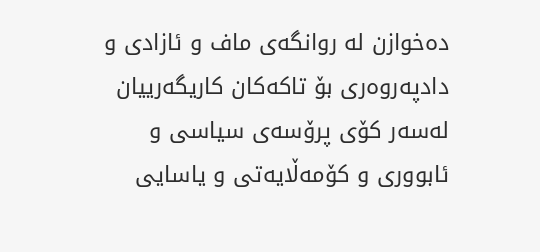ده‌خوازن له‌ روانگه‌ی ماف‌ و ئازادی‌ و دادپه‌روه‌ری بۆ تاكه‌كان كاریگه‌رییان له‌سه‌ر كۆی پرۆسه‌ی سیاسی‌ و ئابووری‌ و كۆمه‌ڵایه‌تی‌ و یاسایی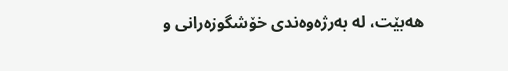هه‌بێت، له‌ به‌رژه‌وه‌ندی خۆشگوزه‌رانی‌ و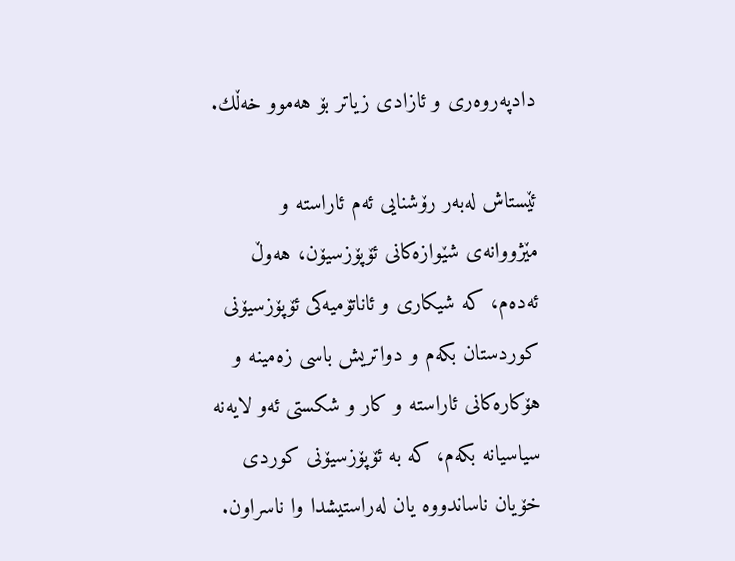دادپه‌روه‌ری‌ و ئازادی زیاتر بۆ هه‌موو خه‌ڵك.

ئێستاش له‌به‌ر رۆشنایی ئه‌م ئاراسته‌‌ و مێژووانه‌ی شێوازه‌كانی ئۆپۆزسیۆن، هه‌وڵ ئه‌ده‌م، كه‌ شیكاری‌ و ئاناتۆمیه‌كی ئۆپۆزسیۆنی كوردستان بكه‌م‌ و دواتریش باسی زه‌مینه‌‌ و هۆكاره‌كانی ئاراسته‌‌ و كار‌ و شكستی ئه‌و لایه‌نه‌ سیاسیانه‌ بكه‌م، كه‌ به‌ ئۆپۆزسیۆنی كوردی خۆیان ناساندووه‌ یان له‌راستیشدا وا ناسراون.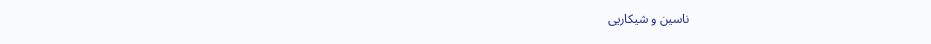ناسین و شیكاریی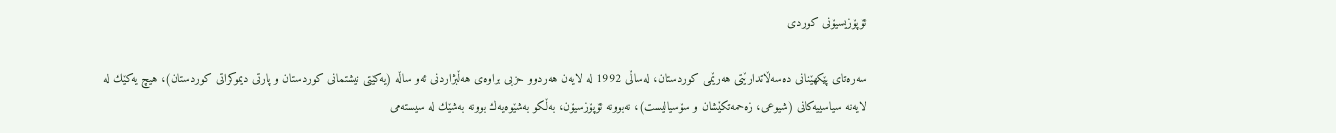ئۆپۆزیسیۆنی كوردی

سه‌ره‌تای پێكهێنانی ده‌سه‌ڵاتدارێتی هه‌رێمی كوردستان، له‌ساڵی 1992 له‌ لایه‌ن هه‌ردوو حزبی براوه‌ی هه‌ڵبژاردنی ئه‌و ساڵه‌ (یه‌كێتی نیشتمانی كوردستان و پارتی دیموكراتی كوردستان)، هیچ یه‌كێك له‌ لایه‌نه‌ سیاسییه‌كانی (شیوعی‌، زه‌حمه‌تكێشان‌ و سۆسیالیست)، نه‌بوونه‌ ئۆپۆزسیۆن‌، به‌ڵكو به‌شێوه‌یه‌ك بوونه‌ به‌شێك له‌ سیسته‌می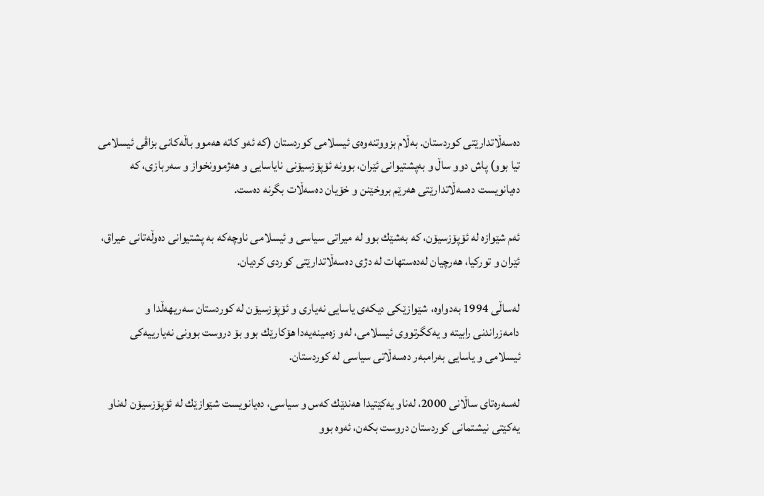ده‌سه‌ڵاتدارێتی كوردستان. به‌ڵام بزووتنه‌وه‌ی ئیسلامی كوردستان (كه‌ ئه‌و كاته‌ هه‌موو باڵه‌كانی بزاڤی ئیسلامی تیا بوو) پاش دوو ساڵ ‌و به‌پشتیوانی ئێران، بوونه‌ ئۆپۆزسیۆنی نایاسایی‌ و هه‌ژموونخواز‌ و سه‌ربازی، كه‌ ده‌یانویست ده‌سه‌ڵاتدارێتی هه‌رێم بروخێنن‌ و خۆیان ده‌سه‌ڵات بگرنه‌ ده‌ست.

ئه‌م شێوازه‌ له‌ ئۆپۆزسیۆن، كه‌ به‌شێك بوو له‌ میراتی سیاسی‌ و ئیسلامی ناوچه‌كه‌ به‌ پشتیوانی ده‌وڵه‌تانی عیراق‌، ئێران‌ و توركیا، هه‌رچیان له‌ده‌ستهات له‌ دژی ده‌سه‌ڵاتدارێتی كوردی كردیان.

له‌ساڵی 1994 به‌دواوه‌، شێوازێكی دیكه‌ی یاسایی نه‌یاری‌ و ئۆپۆزسیۆن له‌ كوردستان سه‌ریهه‌ڵدا‌ و دامه‌زراندنی رابیته‌‌ و یه‌كگرتووی ئیسلامی، له‌و زه‌مینه‌یه‌دا هۆكارێك بوو بۆ دروست بوونی نه‌یارییه‌كی ئیسلامی‌ و یاسایی به‌رامبه‌ر ده‌سه‌ڵاتی سیاسی له‌ كوردستان.

له‌سه‌ره‌تای ساڵانی 2000، له‌ناو یه‌كێتیدا هه‌ندێك كه‌س‌ و سیاسی، ده‌یانویست شێوازێك له‌ ئۆپۆزسیۆن له‌ناو یه‌كێتی نیشتمانی كوردستان دروست بكه‌ن‌، ئه‌وه‌ بوو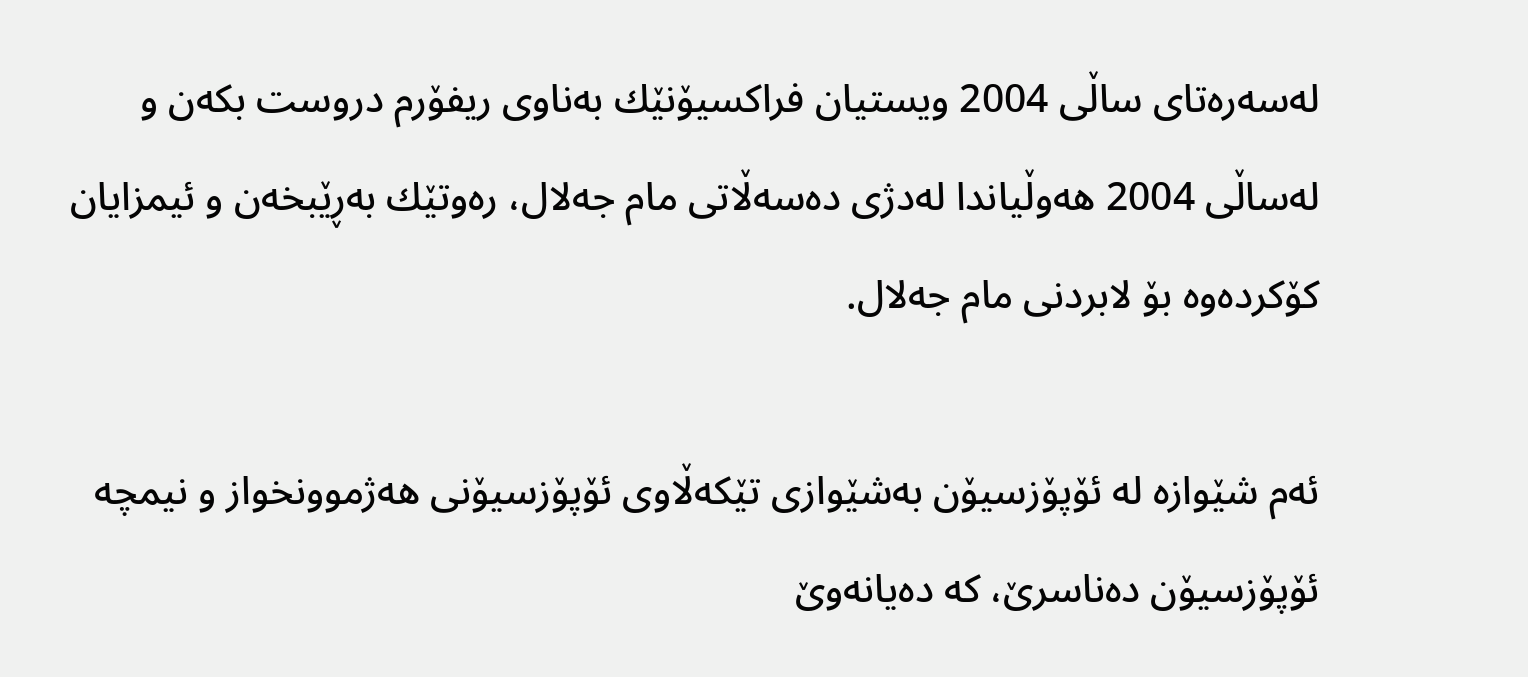له‌سه‌ره‌تای ساڵی 2004 ویستیان فراكسیۆنێك به‌ناوی ریفۆرم دروست بكه‌ن‌ و له‌ساڵی 2004 هه‌وڵیاندا له‌دژی ده‌سه‌ڵاتی مام جه‌لال، ره‌وتێك به‌ڕێبخه‌ن‌ و ئیمزایان كۆكرده‌وه‌ بۆ لابردنی مام جه‌لال.

ئه‌م شێوازه‌ له‌ ئۆپۆزسیۆن به‌شێوازی تێكه‌ڵاوی ئۆپۆزسیۆنی هه‌ژموونخواز‌ و نیمچه‌ ئۆپۆزسیۆن ده‌ناسرێ، كه‌ ده‌یانه‌وێ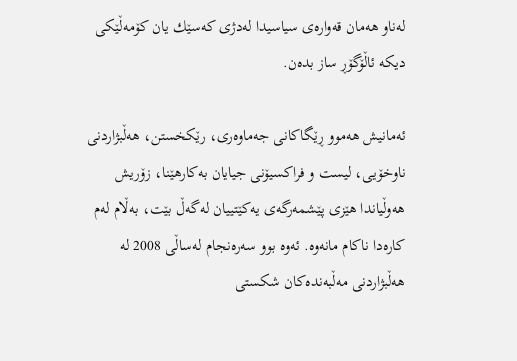له‌ناو هه‌مان قه‌واره‌ی سیاسیدا له‌دژی كه‌سێك یان كۆمه‌ڵێكی دیكه‌ ئاڵۆگۆڕ ساز بده‌ن.

ئه‌مانیش هه‌موو ڕێگاكانی جه‌ماوه‌ری‌، رێكخستن‌، هه‌ڵبژاردنی ناوخۆیی‌، لیست‌ و فراكسیۆنی جیایان به‌كارهێنا، زۆریش هه‌وڵیاندا هێزی پێشمه‌رگه‌ی یه‌كێتییان له‌گه‌ڵ بێت، به‌ڵام له‌م كاره‌دا ناكام مانه‌وه‌. ئه‌وه‌ بوو سه‌ره‌نجام له‌ساڵی 2008 له‌ هه‌ڵبژاردنی مه‌ڵبه‌نده‌كان شكستی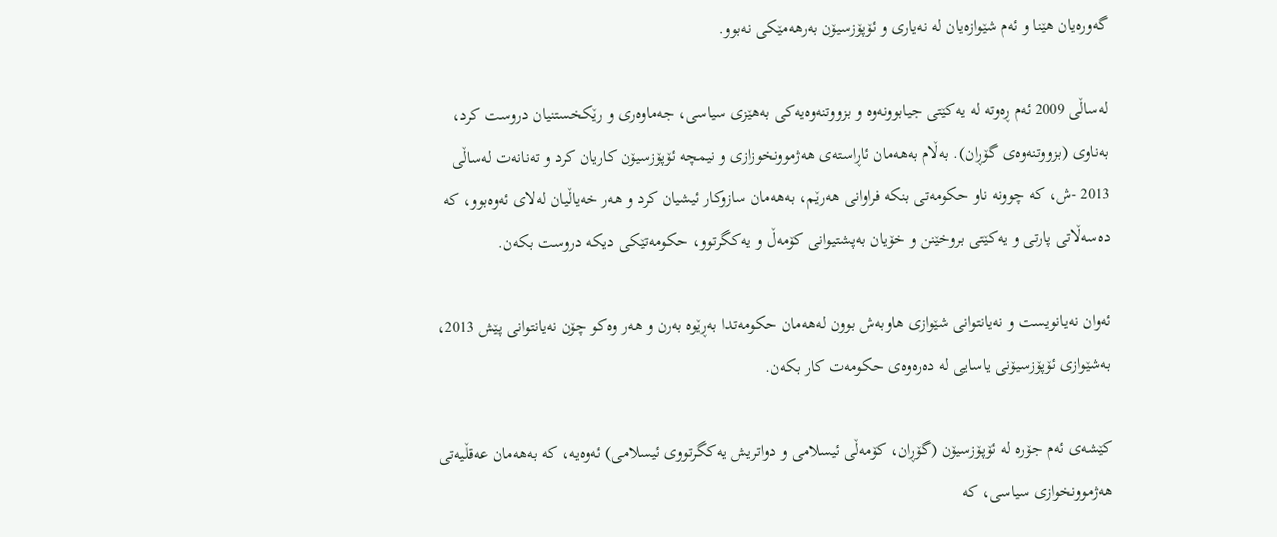گه‌وره‌یان هێنا‌ و ئه‌م شێوازه‌یان له‌ نه‌یاری‌ و ئۆپۆزسیۆن به‌رهه‌مێكی نه‌بوو.

له‌ساڵی 2009 ئه‌م ڕه‌وته‌ له‌ یه‌كێتی جیابوونه‌وه‌‌ و بزووتنه‌وه‌یه‌كی به‌هێزی سیاسی‌، جه‌ماوه‌ری‌ و رێكخستنیان دروست كرد، به‌ناوی (بزووتنه‌وه‌ی گۆڕان). به‌ڵام به‌هه‌مان ئاڕاسته‌ی هه‌ژموونخوزازی ‌و نیمچه‌ ئۆپۆزسیۆن كاریان كرد‌ و ته‌نانه‌ت له‌ساڵی 2013 -ش، كه‌ چوونه‌ ناو حكومه‌تی بنكه‌ فراوانی هه‌رێم، به‌هه‌مان ساز‌وكار ئیشیان كرد‌ و هه‌ر خه‌یاڵیان له‌لای ئه‌وه‌بوو، كه‌ ده‌سه‌ڵاتی پارتی‌ و یه‌كێتی بروخێنن‌ و خۆیان به‌پشتیوانی كۆمه‌ڵ‌ و یه‌كگرتوو، حكومه‌تێکی دیكه‌ دروست بكه‌ن.

ئه‌وان نه‌یانویست‌ و نه‌یانتوانی شێوازی هاوبه‌ش بوون له‌هه‌مان حكومه‌تدا به‌ڕێوه‌ به‌رن‌ و هه‌ر وه‌كو چۆن نه‌یانتوانی پێش 2013، به‌شێوازی ئۆپۆزسیۆنی یاسایی له‌ ده‌ره‌وه‌ی حكومه‌ت كار بكه‌ن.

كێشه‌ی ئه‌م جۆره‌ له‌ ئۆپۆزسیۆن (گۆڕان‌، كۆمه‌ڵی ئیسلامی‌ و دواتریش یه‌كگرتووی ئیسلامی) ئه‌وه‌یه‌، كه‌ به‌هه‌مان عه‌قڵیه‌تی هه‌ژموونخوازی سیاسی، كه‌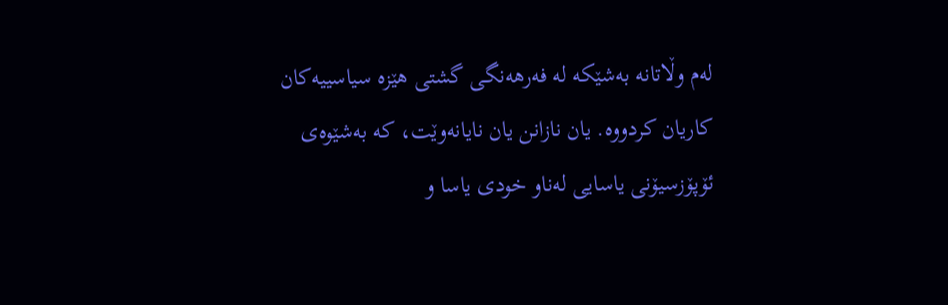له‌م وڵاتانه‌ به‌شێكه‌ له‌ فه‌رهه‌نگی گشتی هێزه‌ سیاسییه‌كان كاریان كردووه‌‌. یان نازانن یان نایانه‌وێت، كه‌ به‌شێوه‌ی ئۆپۆزسیۆنی یاسایی له‌ناو خودی یاسا‌ و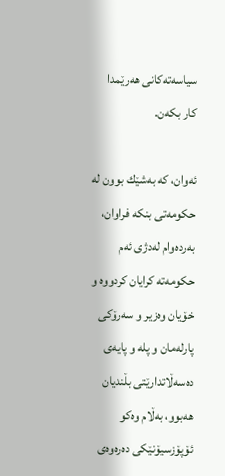سیاسه‌ته‌كانی هه‌رێمدا كار بكه‌ن.

ئه‌وان، كه‌ به‌شێك بوون له‌ حكومه‌تی بنكه‌ فراوان، به‌رده‌وام له‌دژی ئه‌م حكومه‌ته‌ كرایان كردووه‌‌ و خۆیان وه‌زیر‌ و سه‌رۆكی پارله‌مان‌ و پله‌‌ و پایه‌ی ده‌سه‌ڵاتدارێتی بڵندیان هه‌بوو، به‌ڵام وه‌كو ئۆپۆزسیۆنێكی ده‌ره‌وه‌ی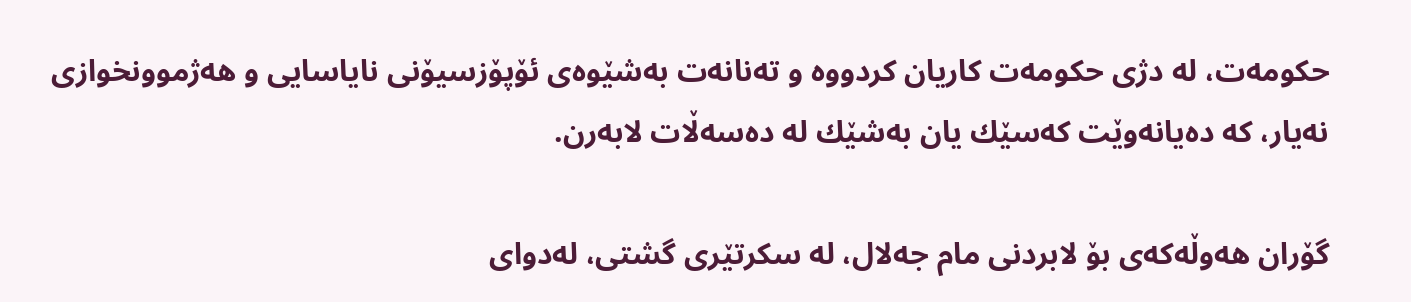حكومه‌ت، له‌ دژی حكومه‌ت كاریان كردووه‌‌ و ته‌نانه‌ت به‌شێوه‌ی ئۆپۆزسیۆنی نایاسایی‌ و هه‌ژموونخوازی نه‌یار، كه‌ ده‌یانه‌وێت كه‌سێك یان به‌شێك له‌ ده‌سه‌ڵات لابه‌رن.

گۆران هه‌وڵه‌كه‌ی بۆ لابردنی مام جه‌لال، له‌ سكرتێری گشتی، له‌دوای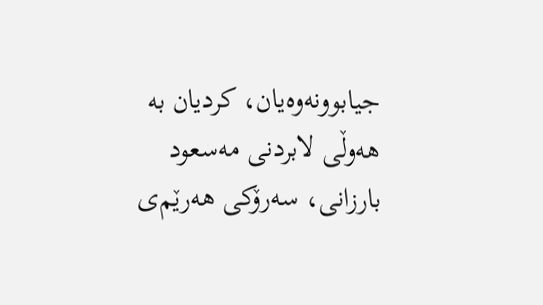جیابوونه‌وه‌یان، كردیان به‌ هه‌وڵی لابردنی مه‌سعود بارزانی، سه‌رۆكی هه‌رێم‌ی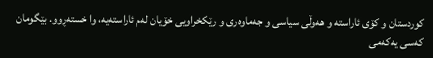کوردستان و كۆی ئاراسته‌‌ و هه‌وڵی سیاسی‌ و جه‌ماوه‌ری‌ و رێكخراویی خۆیان له‌م ئاراسته‌یه‌، وا خسته‌ڕوو. بێگومان كه‌سی یه‌كه‌می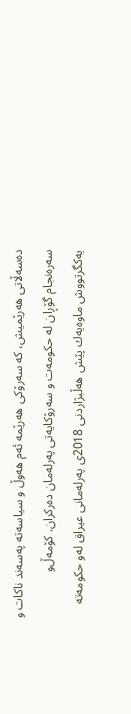ده‌سه‌ڵاتی هه‌رێمیش، كه‌ سه‌رۆكی هه‌رێمه‌ ئه‌م هه‌وڵ‌ و سیاسه‌ته‌ په‌سه‌ند ناكات‌ و سه‌ره‌نجام گۆڕان له‌ حكومه‌ت‌ و سه‌رۆكایه‌تی پەرله‌مان ده‌ركران. كۆمه‌ڵ‌و یه‌كگرتووش ماوه‌یه‌ك پێش هه‌ڵبژاردنی 2018ی پەرله‌مانی عیراق له‌و حكومه‌ته‌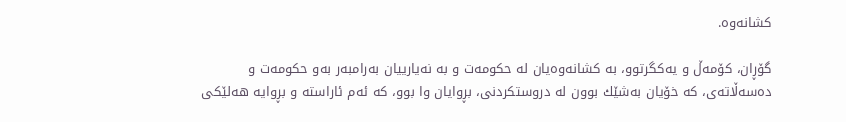كشانه‌وه‌.

گۆڕان‌، كۆمه‌ڵ‌ و یه‌كگرتوو، به‌ كشانه‌وه‌یان له‌ حكومه‌ت‌ و به‌ نه‌یارییان به‌رامبه‌ر به‌و حكومه‌ت‌ و ده‌سه‌ڵاته‌ی، كه‌ خۆیان به‌شێك بوون له‌ دروستكردنی، بڕوایان وا بوو، كه‌ ئه‌م ئاراسته‌‌ و بڕوایه‌ هه‌لێكی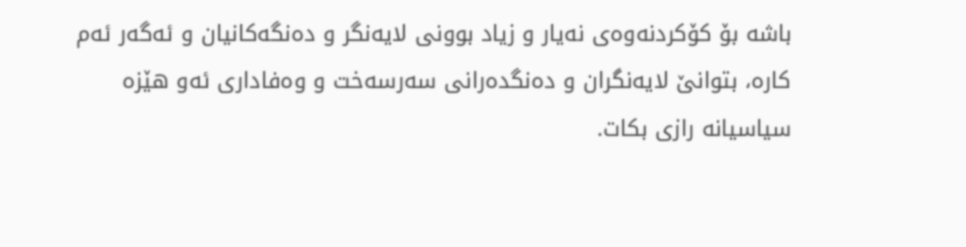باشه‌ بۆ كۆكردنه‌وه‌ی نه‌یار‌ و زیاد بوونی لایه‌نگر‌ و ده‌نگه‌كانیان‌ و ئه‌گه‌ر ئه‌م كاره‌، بتوانێ لایه‌نگران‌ و ده‌نگده‌رانی سه‌رسه‌خت‌ و وه‌فاداری ئه‌و هێزه‌ سیاسیانه‌ رازی بكات.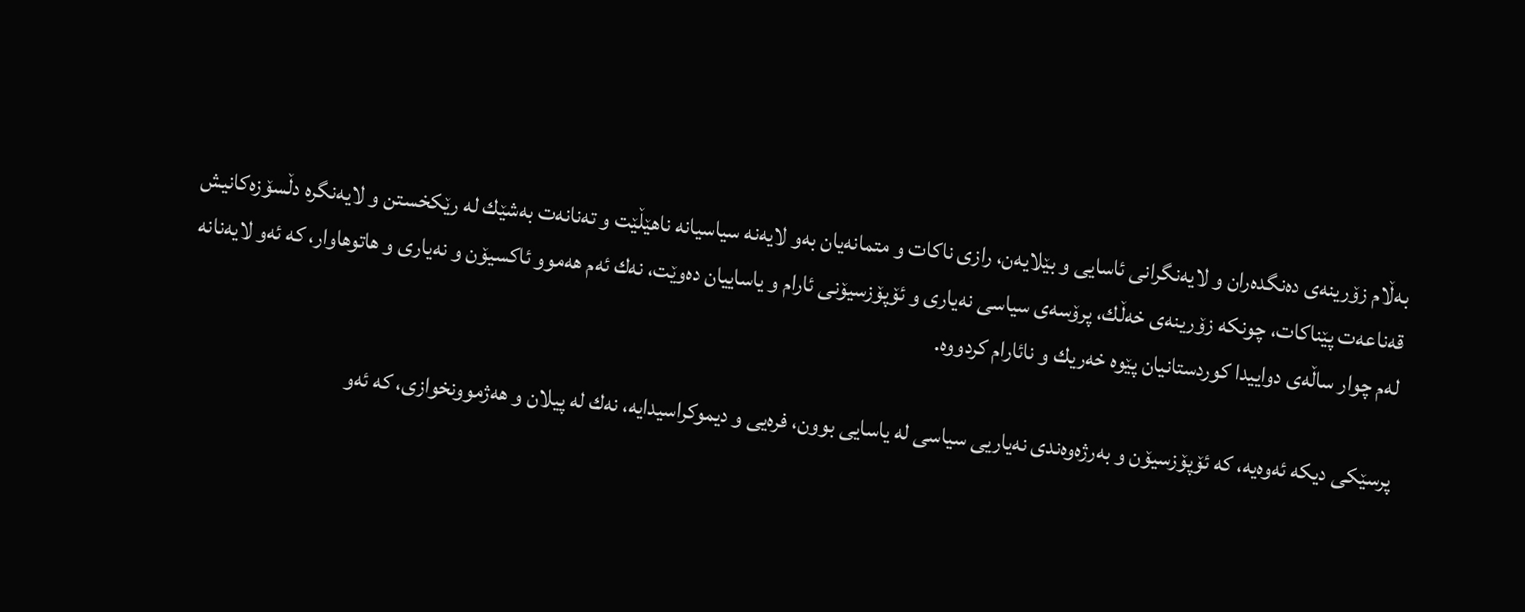به‌ڵام زۆرینه‌ی ده‌نگده‌ران‌ و لایه‌نگرانی ئاسایی‌ و بێلایه‌ن، رازی ناكات‌ و متمانه‌یان به‌و لایه‌نه‌ سیاسیانه‌ ناهێڵێت‌ و ته‌نانه‌ت به‌شێك له‌ رێكخستن‌ و لایه‌نگره‌ دڵسۆزه‌كانیش قه‌ناعه‌ت پێناكات، چونكه‌ زۆرینه‌ی خه‌ڵك‌، پرۆسه‌ی سیاسی‌ نه‌یاری‌ و ئۆپۆزسیۆنی ئارام‌ و یاساییان ده‌وێت، نه‌ك ئه‌م هه‌موو ئاكسیۆن‌ و نه‌یاری‌ و هاتوهاوار، كه‌ ئه‌و لایه‌نانه‌ له‌م چوار ساڵه‌ی دواییدا كوردستانیان پێوه‌ خه‌ریك‌ و نائارام كردووه‌.

پرسێكی دیكه‌ ئه‌وه‌یه‌، كه‌ ئۆپۆزسیۆن‌ و به‌رژه‌وه‌ندی نه‌یاریی سیاسی له‌ یاسایی بوون‌، فره‌یی‌ و دیموكراسیدایه‌، نه‌ك له‌ پیلان‌ و هه‌ژموونخوازی، كه‌ ئه‌و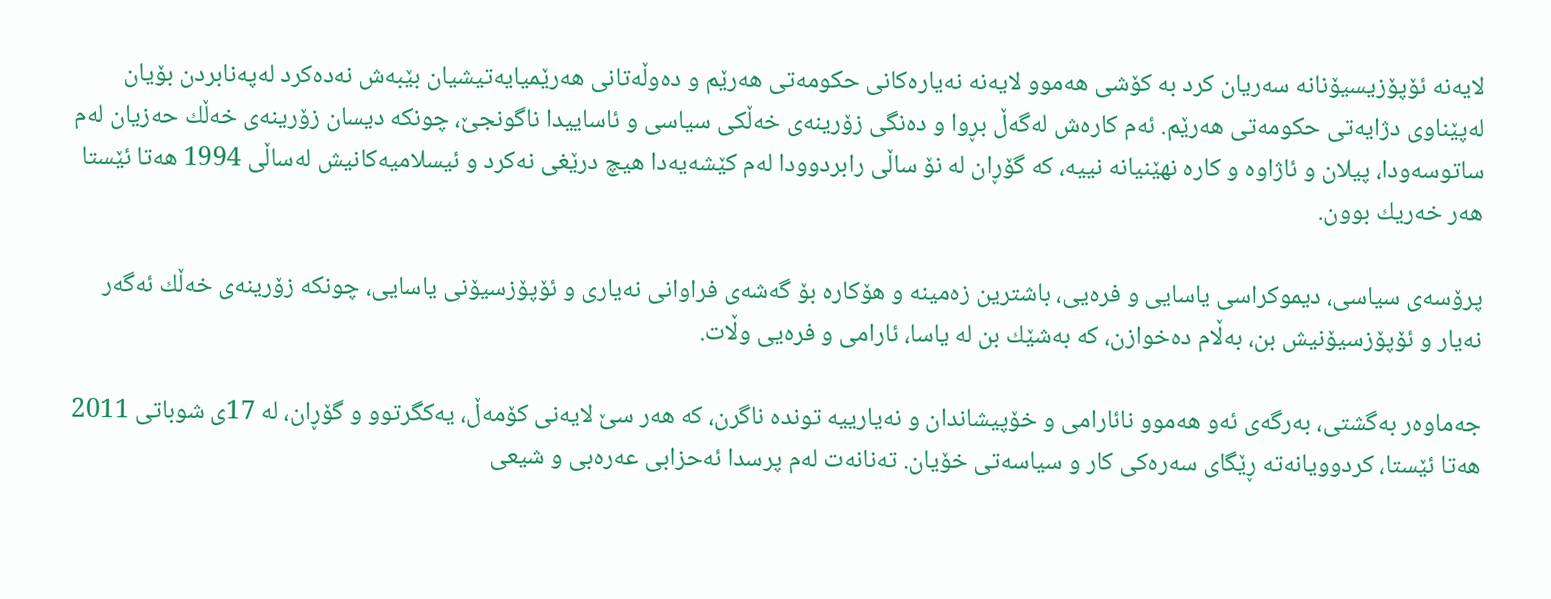لایه‌نه‌ ئۆپۆزیسیۆنانه‌ سه‌ریان كرد به‌ كۆشی هه‌موو لایه‌نه‌ نه‌یاره‌كانی حكومه‌تی هه‌رێم‌ و ده‌وڵه‌تانی هه‌رێمیایه‌تیشیان بێبه‌ش نەده‌كرد له‌په‌نابردن بۆیان له‌پێناوی دژایه‌تی حكومه‌تی هه‌رێم. ئه‌م كاره‌ش له‌گه‌ڵ بڕوا‌ و ده‌نگی زۆرینه‌ی خه‌ڵكی سیاسی‌ و ئاساییدا ناگونجێ، چونكه‌ دیسان زۆرینه‌ی خه‌ڵك حه‌زیان له‌م ساتوسه‌ودا‌، پیلان‌ و ئاژاوه‌‌ و كاره‌ نهێنیانه‌ نییه‌، كه‌ گۆڕان له‌ نۆ ساڵی رابردوودا له‌م كێشه‌یه‌دا هیچ درێغی نه‌كرد‌ و ئیسلامیه‌كانیش له‌ساڵی 1994 هه‌تا ئێستا هه‌ر خه‌ریك بوون.

پرۆسه‌ی سیاسی‌، دیموكراسی یاسایی‌ و فره‌یی، باشترین زه‌مینه‌‌ و هۆكاره‌ بۆ گه‌شه‌ی فراوانی نه‌یاری‌ و ئۆپۆزسیۆنی یاسایی، چونكه‌ زۆرینه‌ی خه‌ڵك ئه‌گه‌ر نه‌یار‌ و ئۆپۆزسیۆنیش بن، به‌ڵام ده‌خوازن، كه‌ به‌شێك بن له‌ یاسا‌، ئارامی‌ و فره‌یی وڵات.

جه‌ماوه‌ر به‌گشتی، به‌رگه‌ی ئه‌و هه‌موو نائارامی‌ و خۆپیشاندان‌ و نه‌یارییه‌ تونده‌ ناگرن، كه‌ هه‌ر سێ لایه‌نی كۆمه‌ڵ‌، یه‌كگرتوو و گۆڕان، له‌ 17ی شوباتی 2011 هه‌تا ئێستا، كردوویانه‌ته‌ ڕێگای سه‌ره‌كی كار‌ و سیاسه‌تی خۆیان. ته‌نانه‌ت له‌م پرسدا ئه‌حزابی عه‌ره‌بی‌ و شیعی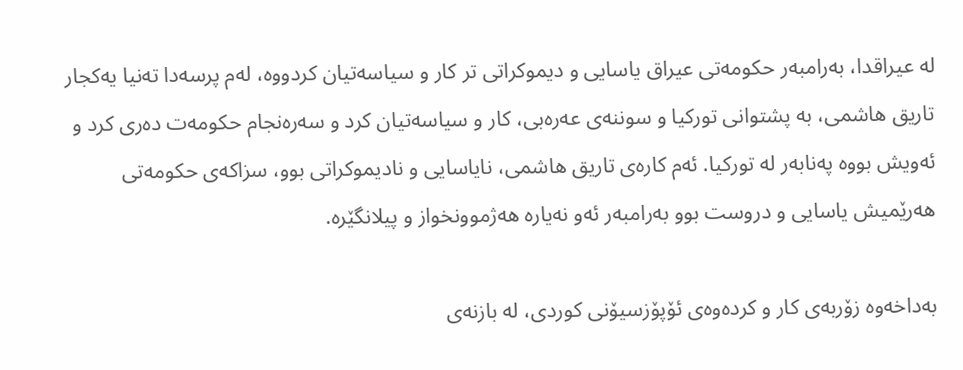له‌ عیراقدا، به‌رامبه‌ر حكومه‌تی عیراق یاسایی‌ و دیموكراتی تر كار‌ و سیاسه‌تیان كردووه‌، له‌م پرسه‌دا ته‌نیا یه‌كجار تاریق هاشمی، به‌ پشتوانی توركیا‌ و سوننه‌ی عه‌ره‌بی، كار‌ و سیاسه‌تیان كرد‌ و سه‌ره‌نجام حكومه‌ت ده‌ری كرد‌ و ئه‌ویش بووه‌ په‌نابه‌ر له‌ توركیا. ئه‌م كاره‌ی تاریق هاشمی، نایاسایی‌ و نادیموكراتی بوو، سزاكه‌ی حكومه‌تی هه‌رێمیش یاسایی‌ و دروست بوو به‌رامبه‌ر ئه‌و نه‌یاره‌ هه‌ژموونخواز‌ و پیلانگێره‌.

به‌داخه‌وه‌ زۆربه‌ی كار‌ و كرده‌وه‌ی ئۆپۆزسیۆنی كوردی، له‌ بازنه‌ی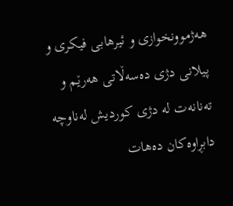هه‌ژموونخوازی‌ و ئیرهابی فیكری‌ و پیلانی دژی ده‌سه‌ڵاتی هه‌رێم‌ و ته‌نانه‌ت له‌ دژی كوردیش له‌ناوچه‌ دابڕاوه‌كان ده‌هات‌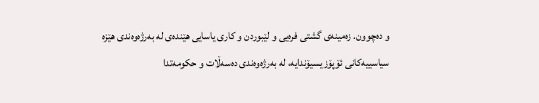و ده‌چوون. زه‌مینه‌ی گشتی فره‌یی‌ و لێبوردن‌ و كاری یاسایی هێنده‌ی له‌ به‌رژه‌وه‌ندی هێزه‌ سیاسییه‌كانی ئۆپۆزیسیۆندایه‌، له‌ به‌رژه‌وه‌ندی ده‌سه‌ڵات‌ و حكومه‌تدا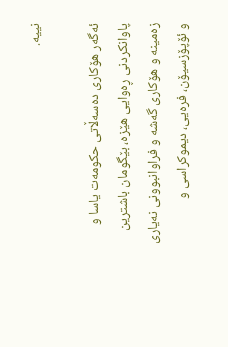نییه‌.

ئه‌گه‌ر هۆكاری ده‌سه‌ڵاتی حكومه‌ت یاسا‌ و پاوانكردنی ڕه‌وایی هێزه‌، بێگومان باشترین زه‌مینه‌‌ و هۆكاری گه‌شه‌‌ و فراوانبوونی نه‌یاری‌ و ئۆپۆزسیۆن، فره‌یی‌، دیموكراسی‌ و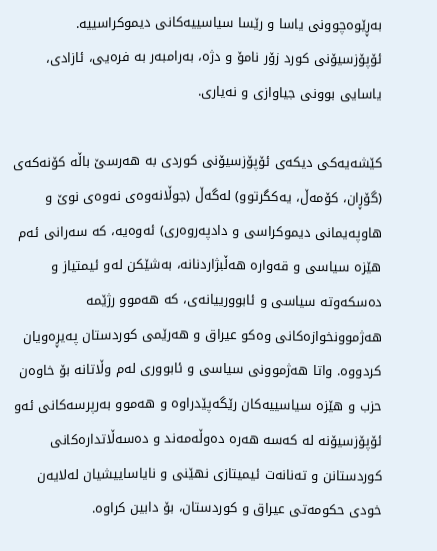به‌ڕێوه‌چوونی یاسا‌ و رێسا سیاسییه‌كانی دیموكراسییه‌. ئۆپۆزسیۆنی كورد زۆر نامۆ‌ و دژه‌، به‌رامبه‌ر به‌ فره‌یی‌، ئازادی‌، یاسایی بوونی جیاوازی‌ و نه‌یاری.

كێشه‌یه‌كی دیكه‌ی ئۆپۆزسیۆنی كوردی به‌ هه‌رسێ باڵه‌ كۆنه‌كه‌ی (گۆڕان، كۆمه‌ڵ، یه‌كگرتوو) له‌گه‌ڵ (جوڵانه‌وه‌ی نه‌وه‌ی نوێ‌ و هاوپه‌یمانی دیموكراسی‌ و دادپه‌روه‌ری) ئه‌وه‌یه‌، كه‌ سه‌رانی ئه‌م هێزه‌ سیاسی‌ و قه‌واره‌ هه‌ڵبژاردنانه‌، به‌شێكن له‌و ئیمتیاز‌ و ده‌سكه‌وته‌ سیاسی‌ و ئابوورییانه‌ی، كه‌ هه‌موو رژێمه‌ هه‌ژموونخوازه‌كانی وه‌كو عیراق‌ و هه‌رێمی كوردستان په‌یڕه‌ویان كردووه‌. واتا هه‌ژموونی سیاسی‌ و ئابووری له‌م وڵاتانه‌ بۆ خاوه‌ن حزب‌ و هێزه‌ سیاسییه‌كان رێگەپێدراوه‌‌ و هه‌موو به‌رپرسه‌كانی ئه‌و ئۆپۆزسیۆنه‌ له‌ كه‌سه‌ هه‌ره‌ ده‌وڵه‌مه‌ند‌ و ده‌سه‌ڵاتداره‌كانی كوردستانن‌ و ته‌نانه‌ت ئیمیتازی نهێنی‌ و نایاساییشیان له‌لایه‌ن خودی حكومه‌تی عیراق‌ و كوردستان، بۆ دابین كراوه‌.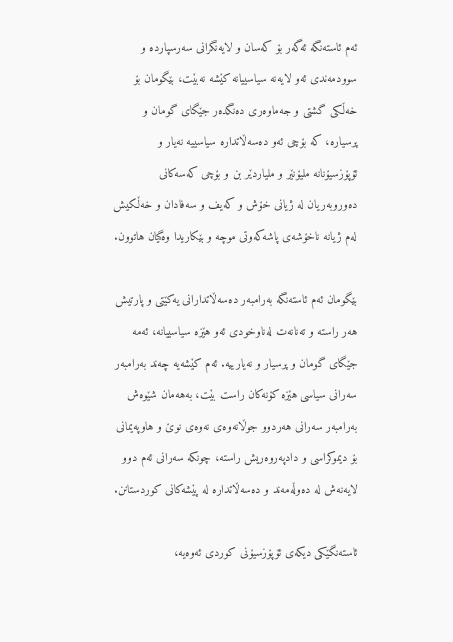ئه‌م ئاسته‌نگه‌ ئه‌گه‌ر بۆ كه‌سان‌ و لایه‌نگرانی سه‌رسپارده‌‌ و سوودمه‌ندی ئه‌و لایه‌نه‌ سیاسییانه‌ كێشه‌ نه‌بێت، بێگومان بۆ خه‌ڵكی گشتی‌ و جه‌ماوه‌ری ده‌نگده‌ر جێگای گومان‌ و پرسیاره‌، كه‌ بۆچی ئه‌و ده‌سه‌ڵاتداره‌ سیاسییه‌ نه‌یار‌ و ئۆپۆزسیۆنانه‌ ملیۆنێر ‌و ملیاردێر بن‌ و بۆچی كه‌سه‌كانی ده‌وروبه‌ریان له‌ ژیانی خۆش‌ و كه‌یف‌ و سه‌فادان‌ و خه‌ڵكیش له‌م ژیانه‌ ناخۆشه‌ی پاشه‌كه‌وتی موچه‌‌ و بێكاریدا وه‌گیان هاتوون.

بێگومان ئه‌م ئاسته‌نگه‌ به‌رامبه‌ر ده‌سه‌ڵاتدارانی یه‌كێتی‌ و پارتیش هه‌ر راسته‌‌ و ته‌نانه‌ت له‌ناوخودی ئه‌و هێزه‌ سیاسییانه‌، ئه‌مه‌ جێگای گومان‌ و پرسیار‌ و نه‌یارییه‌. ئه‌م كێشه‌یه‌ چه‌ند به‌رامبه‌ر سه‌رانی سیاسی هێزه‌ كۆنه‌كان راست بێت، به‌هه‌مان شێوه‌ش به‌رامبه‌ر سه‌رانی هه‌ردوو جوڵانه‌وه‌ی نه‌وه‌ی نوێ‌ و هاوپه‌یمانی بۆ دیموكراسی‌ و دادپه‌روه‌ریش راسته‌، چونكه‌ سه‌رانی ئه‌م دوو لایه‌نه‌ش له‌ ده‌وڵه‌مه‌ند و ده‌سه‌ڵاتداره‌ له‌ پێشه‌كانی كوردستانن.

ئاسته‌نگێكی دیكه‌ی ئۆپۆزسیۆنی كوردی ئه‌وه‌یه‌،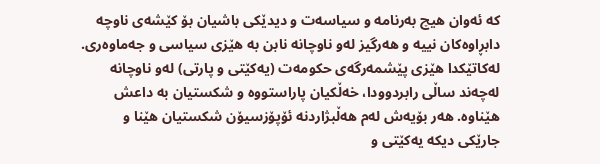كه‌ ئه‌وان هیچ به‌رنامه‌‌ و سیاسه‌ت‌ و دیدێكی باشیان بۆ كێشه‌ی ناوچه‌ دابڕاوه‌كان نییه‌‌ و هه‌رگیز له‌و ناوچانه‌ نابن به‌ هێزی سیاسی‌ و جه‌ماوه‌ری. له‌كاتێكدا هێزی پێشمه‌رگه‌ی حكومه‌ت (یه‌كێتی ‌و پارتی) له‌و ناوچانه‌ له‌چه‌ند ساڵی رابردوودا، خه‌ڵكیان پاراستووه‌‌ و شكستیان به‌ داعش هێناوه‌‌. هه‌ر بۆیه‌ش له‌م هه‌ڵبژاردنه‌ ئۆپۆزسیۆن شكستیان هێنا‌ و جارێكی دیكه‌ یه‌كێتی‌ و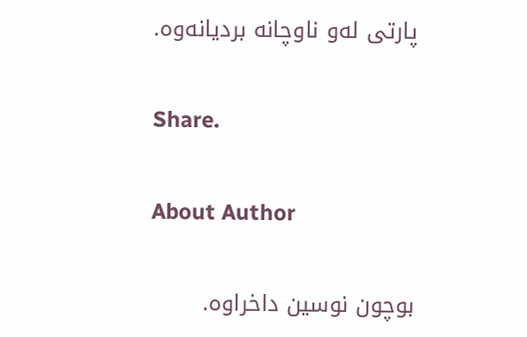پارتی له‌و ناوچانه‌ بردیانه‌وه‌.

Share.

About Author

بوچون نوسین داخراوە.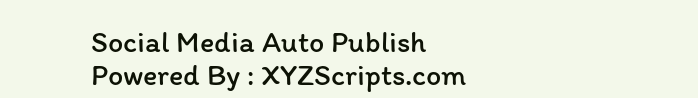Social Media Auto Publish Powered By : XYZScripts.com